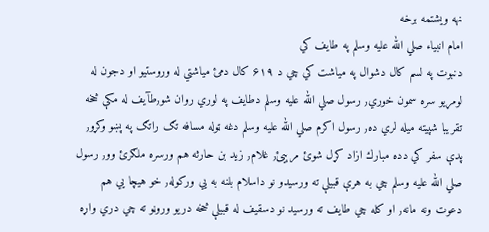نهه ويشتمه برخه
امام انبياء صلي الله عليه وسلم په طايف كي
دنبوت په لسم كال دشوال په مياشت كي چي د ۶۱۹ كال دمئ مياشتي له وروستيو او دجون له لومړيو سره سمون خوري٫ رسول صلي الله عليه وسلم دطايف په لوري روان شو٫طآيف له مكې څخه تقريبا شپيته ميله لري ده٫ رسول اكرم صلي الله عليه وسلم دغه ټوله مسافه تګ راتګ په پښو وكړو٫ پدې سفر كي دده مبارك ازاد كړل شوئ مرېيئ٫ غلام٫ زيد بن حارثه هم ورسره ملګرئ وو٫ رسول صلي الله عليه وسلم چي به هرې قبيلې ته ورسيدو نو داسلام بلنه به يي وركوله٫ خو هيچا يي هم دعوت ونه مانه٫ او كله چي طايف ته ورسيد نو دسقيف له قبيلې څخه دريو وروڼو ته چي دري واړه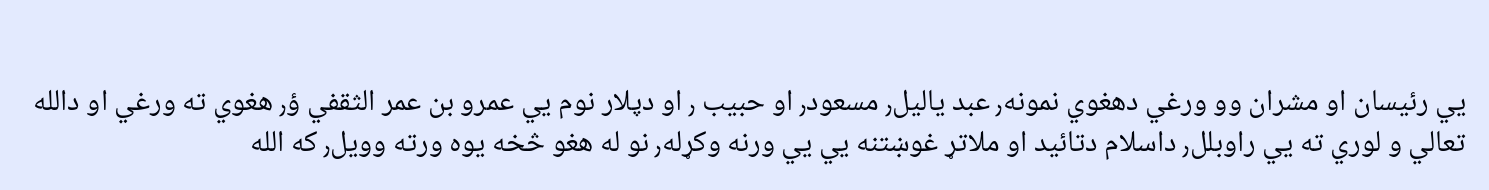يي رئيسان او مشران وو ورغي دهغوي نمونه٫ عبد ياليل٫ مسعود٫ او حبيب ٫ او دپلار نوم يي عمرو بن عمر الثقفي ؤ٫ هغوي ته ورغي او دالله تعالي و لوري ته يي راوبلل٫ داسلام دتائيد او ملاتړ غوښتنه يي يي ورنه وكړله٫ نو له هغو څخه يوه ورته وويل٫ كه الله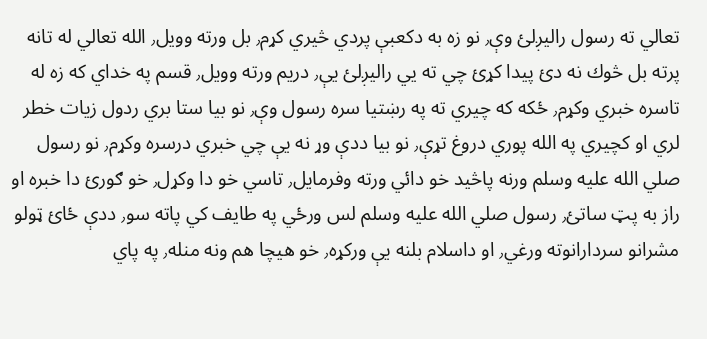تعالي ته رسول راليږلئ وې٫ نو زه به دكعبې پردي څيري كړم٫ بل ورته وويل٫ الله تعالي له تانه پرته بل څوك نه دئ پيدا كړئ چي ته يي راليږلئ يې٫ دريم ورته وويل٫ قسم په خداي كه زه له تاسره خبري وكړم٫ ځكه كه چيري ته په رښتيا سره رسول وې٫ نو بيا ستا بري ردول زيات خطر لري او كچيري په الله پوري دروغ تړې٫ نو بيا ددې وړ نه يې چي خبري درسره وكړم٫ نو رسول صلي الله عليه وسلم ورنه پاڅيد خو دائي ورته وفرمايل٫ تاسي خو دا وكړل٫ خو ګورئ دا خبره او راز به پټ ساتئ٫ رسول صلي الله عليه وسلم لس ورځي په طايف كي پاته سو٫ ددې ځائ ټولو مشرانو سردارانوته ورغي٫ او داسلام بلنه يې وركړه٫ خو هيچا هم ونه منله٫ په پاي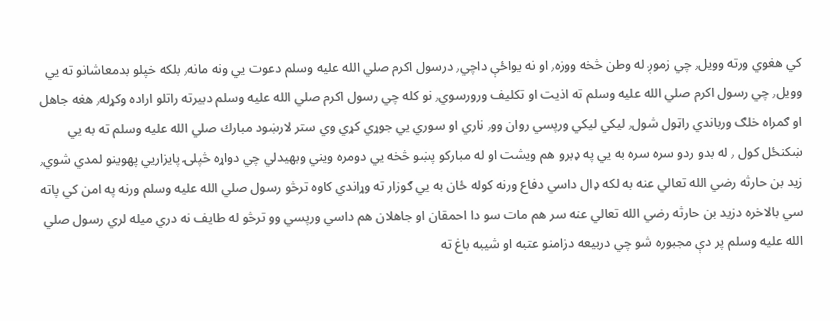كي هغوي ورته وويل٫ چي زموږ له وطن څخه ووزه٫ او نه يواځې داچي٫ درسول اكرم صلي الله عليه وسلم دعوت يي ونه مانه٫ بلكه خپلو بدمعاشانو ته يي وويل٫ چي رسول اكرم صلي الله عليه وسلم ته اذيت او تكليف ورورسوي٫ نو كله چي رسول اكرم صلي الله عليه وسلم دبيرته راتلو اراده وكړله٫ هغه جاهل او ګمراه خلګ ورباندي راټول شول٫ ليكي ليكي ورپسي روان وو٫ ناري او سوري يي جوړي كړي وي ستر لارښود مبارك صلي الله عليه وسلم ته به يي ښكنځل كول ٫ له بدو ردو سره سره به يي په ډبرو هم ويشت او له مباركو پښو څخه يي دومره ويني وبهيدلي چي دواړه څپلۍ پايزاريي پهوينو لمدي شوي٫ زيد بن حارثه رضي الله تعالي عنه به لكه ډال داسي دفاع ورنه كوله ځان به يي ګوزار ته وړاندي كاوه ترڅو رسول صلي الله عليه وسلم ورنه په امن كي پاته سي بالاخره دزيد بن حارثه رضي الله تعالي عنه سر هم مات سو دا احمقان او جاهلان هم داسي ورپسي وو ترڅو له طايف نه دري ميله لري رسول صلي الله عليه وسلم پر دې مجبوره شو چي دربيعه دزامنو عتبه او شيبه باغ ته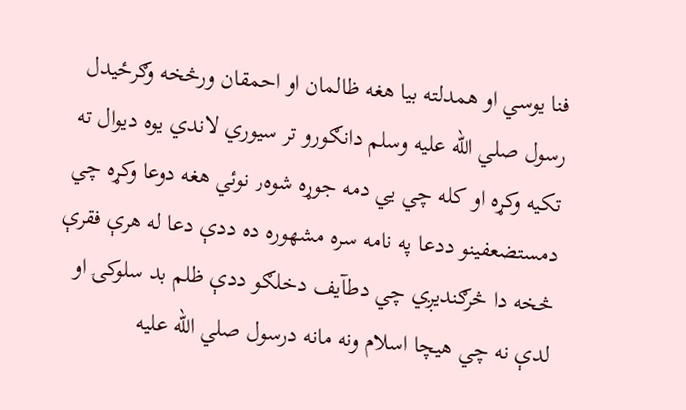فنا يوسي او همدلته بيا هغه ظالمان او احمقان ورڅخه وګرځيدل رسول صلي الله عليه وسلم دانګورو تر سيوري لاندي يوه ديوال ته تكيه وكړه او كله چي يي دمه جوړه شوه٫ نوئي هغه دوعا وكړه چي دمستضعفينو ددعا په نامه سره مشهوره ده ددې دعا له هرې فقرې څخه دا څرګنديږي چي دطآيف دخلګو ددې ظلم بد سلوكۍ او لدې نه چي هيچا اسلام ونه مانه درسول صلي الله عليه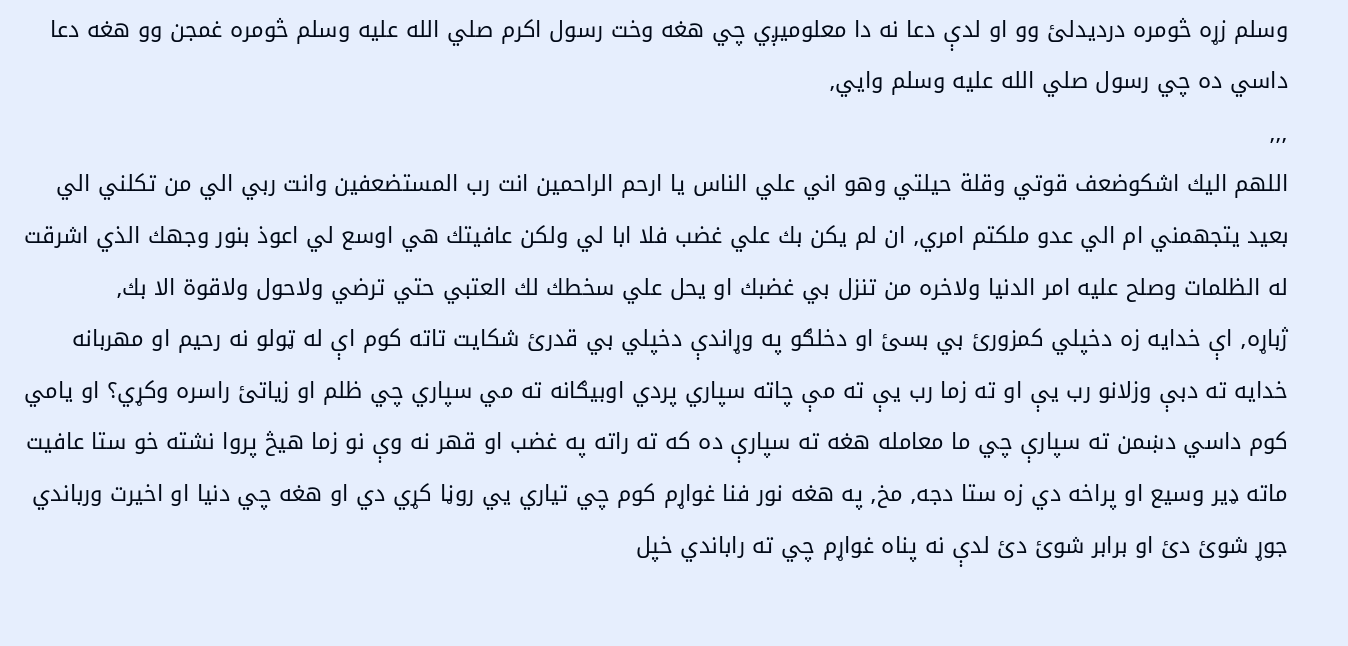وسلم زړه څومره درديدلئ وو او لدې دعا نه دا معلوميږي چي هغه وخت رسول اكرم صلي الله عليه وسلم څومره غمجن وو هغه دعا داسي ده چي رسول صلي الله عليه وسلم وايي٫
٫٫٫
اللهم اليك اشكوضعف قوتي وقلة حيلتي وهو اني علي الناس يا ارحم الراحمين انت رب المستضعفين وانت ربي الي من تكلني الي بعيد يتجهمني ام الي عدو ملكتم امري٫ ان لم يكن بك علي غضب فلا ابا لي ولكن عافيتك هي اوسع لي اعوذ بنور وجهك الذي اشرقت له الظلمات وصلح عليه امر الدنيا ولاخره من تنزل بي غضبك او يحل علي سخطك لك العتبي حتي ترضي ولاحول ولاقوة الا بك٫
ژباړه٫ اې خدايه زه دخپلي كمزورئ بي بسئ او دخلګو په وړاندې دخپلي بي قدرئ شكايت تاته كوم اې له ټولو نه رحيم او مهربانه خدايه ته دبې وزلانو رب يې او ته زما رب يې ته مې چاته سپاري پردي اوبيګانه ته مي سپاري چي ظلم او زياتئ راسره وكړي؟ او يامي كوم داسي دښمن ته سپارې چي ما معامله هغه ته سپارې ده كه ته راته په غضب او قهر نه وې نو زما هيڅ پروا نشته خو ستا عافيت ماته ډير وسيع او پراخه دي زه ستا دجه٫ مخ٫ په هغه نور فنا غواړم كوم چي تياري يي روڼا كړي دي او هغه چي دنيا او اخيرت ورباندي جوړ شوئ دئ او برابر شوئ دئ لدې نه پناه غواړم چي ته راباندي خپل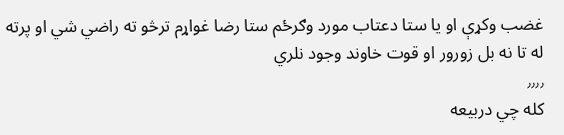غضب وكړې او يا ستا دعتاب مورد وګرځم ستا رضا غواړم ترڅو ته راضي شي او پرته له تا نه بل زورور او قوت خاوند وجود نلري
٫٫٫٫
كله چي دربيعه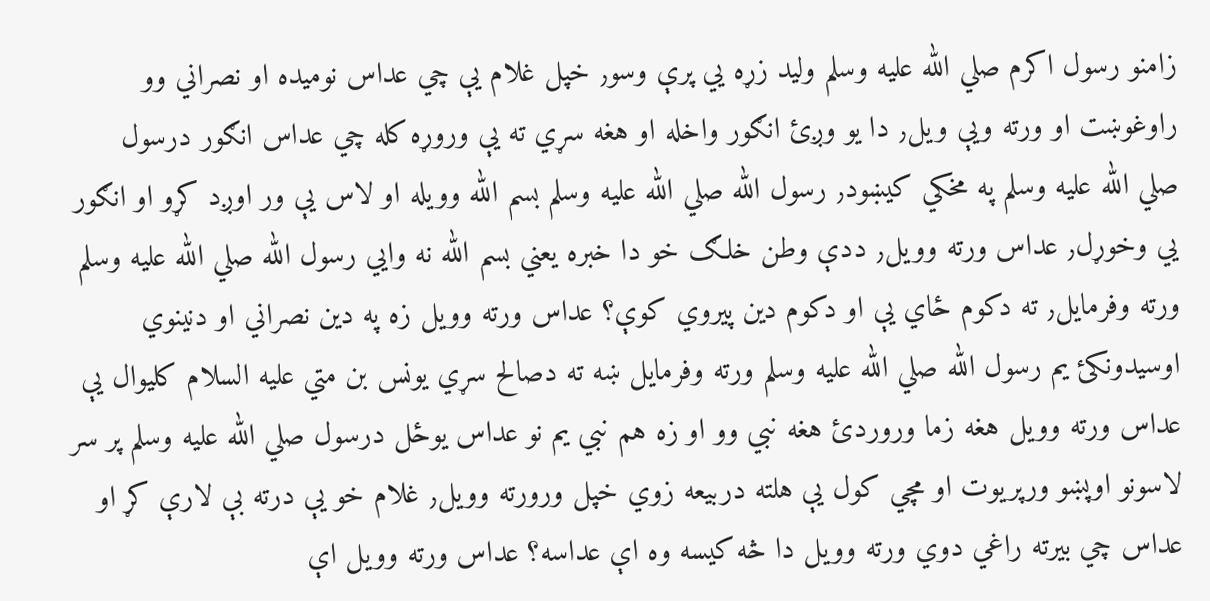زامنو رسول اكرم صلي الله عليه وسلم وليد زړه يي پرې وسو٫ خپل غلام يې چي عداس نوميده او نصراني وو راوغوښت او ورته ويې ويل٫ دا يو وږئ انګور واخله او هغه سړي ته يې وروړه كله چي عداس انګور درسول صلي الله عليه وسلم په مخكي كيښود٫ رسول الله صلي الله عليه وسلم بسم الله وويله او لاس يې ور اوږد كړو او انګور يي وخوړل٫ عداس ورته وويل٫ ددې وطن خلګ خو دا خبره يعني بسم الله نه وايي رسول الله صلي الله عليه وسلم ورته وفرمايل٫ ته دكوم ځاي يې او دكوم دين پيروي كوې؟ عداس ورته وويل زه په دين نصراني او دنينوي اوسيدونكئ يم رسول الله صلي الله عليه وسلم ورته وفرمايل ښه ته دصالح سړي يونس بن متي عليه السلام كليوال يې عداس ورته وويل هغه زما وروردئ هغه نبي وو او زه هم نبي يم نو عداس يوځل درسول صلي الله عليه وسلم پر سر لاسونو اوپښو ورپريوت او مچي كول يې هلته دربيعه زوي خپل ورورته وويل٫ غلام خو يې درته بې لارې كړ او عداس چي بيرته راغي دوي ورته وويل دا څه كيسه وه اې عداسه؟ عداس ورته وويل اې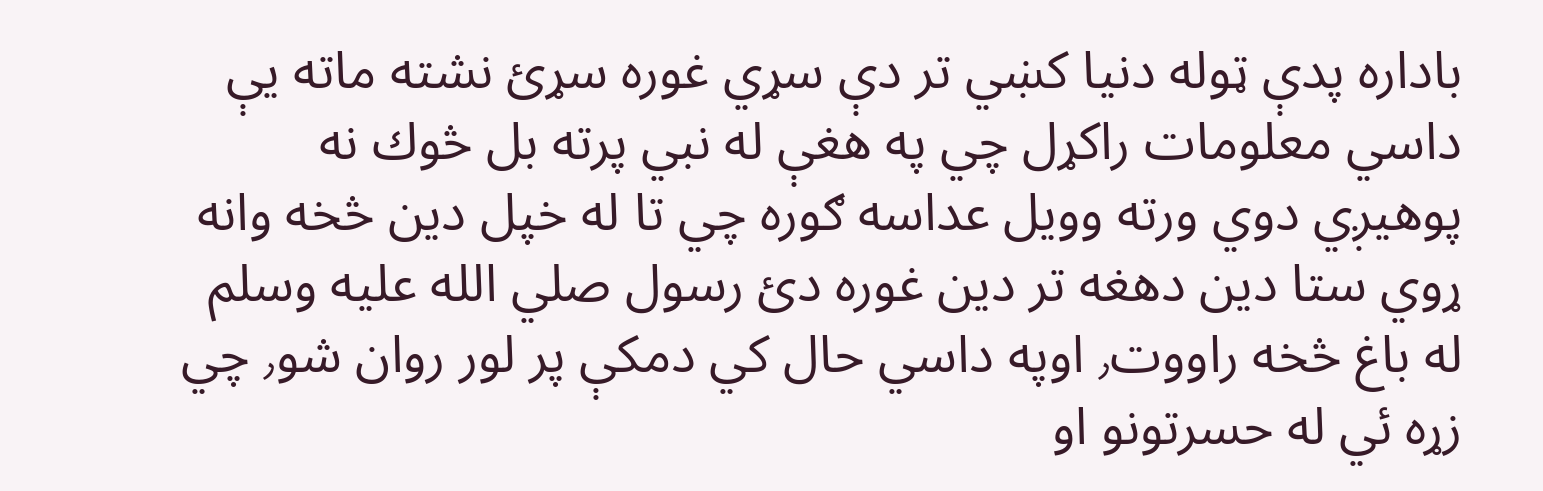باداره پدې ټوله دنيا كښي تر دې سړي غوره سړئ نشته ماته يې داسي معلومات راكړل چي په هغې له نبي پرته بل څوك نه پوهيږي دوي ورته وويل عداسه ګوره چي تا له خپل دين څخه وانه ړوي ستا دين دهغه تر دين غوره دئ رسول صلي الله عليه وسلم له باغ څخه راووت٫ اوپه داسي حال كي دمكې پر لور روان شو٫ چي زړه ئي له حسرتونو او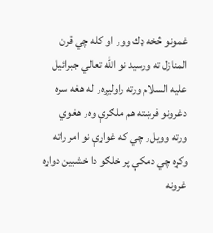غمونو څخه ډك وو٫ او كله چي قرن المنازل ته ورسيد نو الله تعالي جبرائيل عليه السلام ورته راوليږه٫ له هغه سره دغرونو فرښته هم ملګرې وه٫ هغوي ورته وويل٫ چي كه غواړې نو امر راته وكړه چي دمكې پر خلګو دا خشبين دواړه غرونه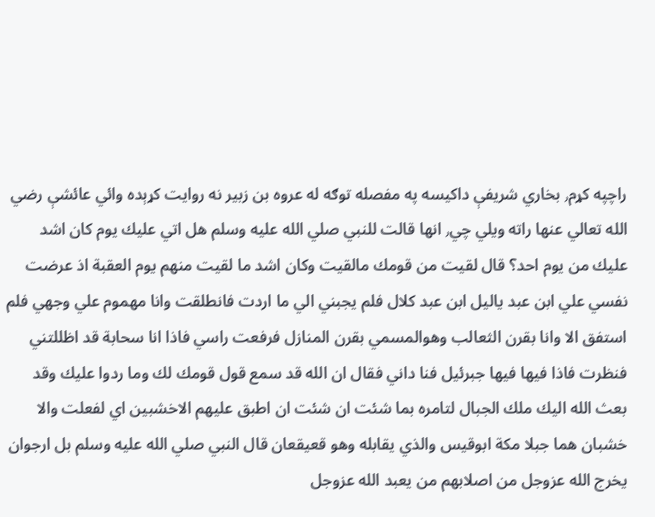راچپه كړم٫ بخاري شريفې داكيسه په مفصله توګه له عروه بن زبير نه روايت كړېده وائي عائشې رضي الله تعالي عنها راته ويلي چي٫ انها قالت للنبي صلي الله عليه وسلم هل اتي عليك يوم كان اشد عليك من يوم احد؟ قال لقيت من قومك مالقيت وكان اشد ما لقيت منهم يوم العقبة اذ عرضت نفسي علي ابن عبد ياليل ابن عبد كلال فلم يجبني الي ما اردت فانطلقت وانا مهموم علي وجهي فلم استفق الا وانا بقرن الثعالب وهوالمسمي بقرن المنازل فرفعت راسي فاذا انا سحابة قد اظللتني فنظرت فاذا فيها فيها جبرئيل فنا داني فقال ان الله قد سمع قول قومك لك وما ردوا عليك وقد بعث الله اليك ملك الجبال لتامره بما شئت ان شئت ان اطبق عليهم الاخشبين اي لفعلت والا خشبان هما جبلا مكة ابوقيس والذي يقابله وهو قعيقعان قال النبي صلي الله عليه وسلم بل ارجوان يخرج الله عزوجل من اصلابهم من يعبد الله عزوجل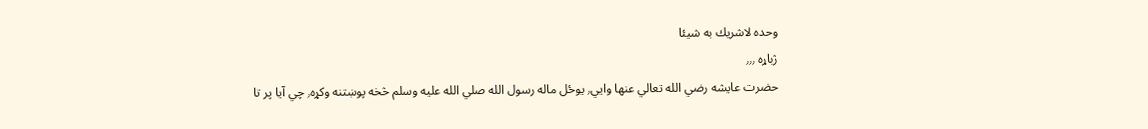وحده لاشريك به شيئا
ژباړه ٫٫٫
حضرت عايشه رضي الله تعالي عنها وايي٫ يوځل ماله رسول الله صلي الله عليه وسلم څخه پوښتنه وكړه٫ چي آيا پر تا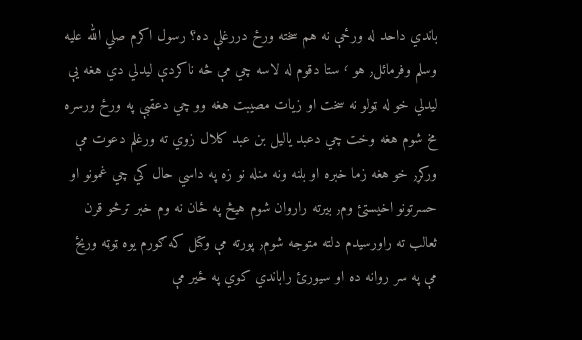باندي داحد له ورځې نه هم سخته ورځ دررغلې ده؟ رسول اكرم صلي الله عليه وسلم وفرمائل٫ هو ٬ ستا دقوم له لاسه چي مې څه ناكردې ليدلي دي هغه يې ليدلي خو له ټولو نه سخت او زيات مصيبت هغه وو چي دعقبې په ورځ ورسره مخ شوم هغه وخت چي دعبد ياليل بن عبد كلال زوي ته ورغلم دعوت مې وركړ٫ خو هغه زما خبره او بلنه ونه منله نو زه په داسي حال كي چي غمونو او حسرتونو اخيستئ وم٫ بيرته راروان شوم هيڅ په ځان نه وم خبر ترڅو قرن ثعالب ته راورسيدم دلته متوجه شوم٫ پورته مې وكتل كه ګورم يوه ټوټه وريځ مې په سر روانه ده او سيورئ راباندي كوي په ځير مې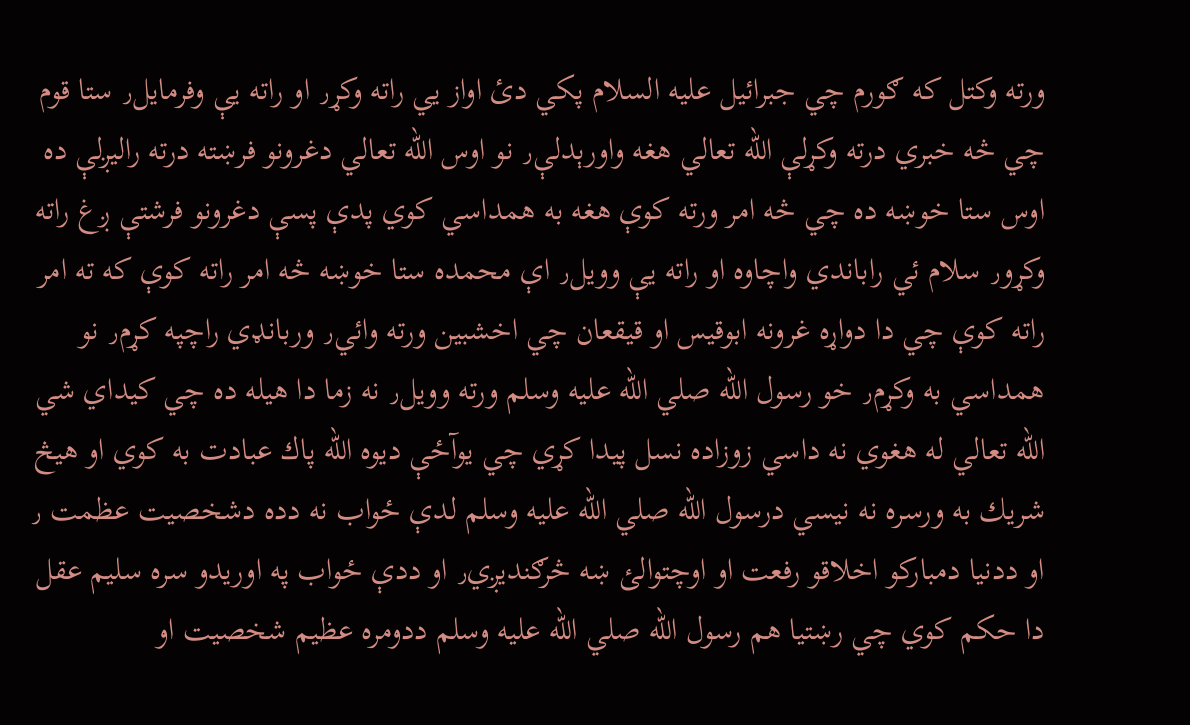ورته وكتل كه ګورم چي جبرائيل عليه السلام پكي دئ اواز يي راته وكړ٫ او راته يې وفرمايل٫ ستا قوم چي څه خبري درته وكړلې الله تعالي هغه واورېدلې٫ نو اوس الله تعالي دغرونو فرښته درته راليږلې ده اوس ستا خوښه ده چي څه امر ورته كوې هغه به همداسي كوي پدې پسې دغرونو فرشتې ږغ راته وكړو٫ سلام ئي راباندي واچاوه او راته يې وويل٫ اې محمده ستا خوښه څه امر راته كوې كه ته امر راته كوې چي دا دواړه غرونه ابوقيس او قيقعان چي اخشبين ورته وائي٫ وربانډي راچپه كړم٫ نو همداسي به وكړم٫ خو رسول الله صلي الله عليه وسلم ورته وويل٫ نه زما دا هيله ده چي كيداي شي الله تعالي له هغوي نه داسي زوزاده نسل پيدا كړي چي يوآځې ديوه الله پاك عبادت به كوي او هيڅ شريك به ورسره نه نيسي درسول الله صلي الله عليه وسلم لدې ځواب نه دده دشخصيت عظمت ٫ او ددنيا دمباركو اخلاقو رفعت او اوچتوالئ ښه څرګنديږي٫ او ددې ځواب په اوريدو سره سليم عقل دا حكم كوي چي رښتيا هم رسول الله صلي الله عليه وسلم ددومره عظيم شخصيت او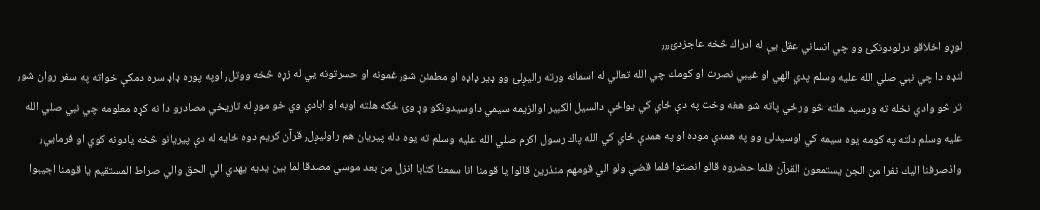لوړو اخلاقو درلودونكئ وو چي انساني عقل يې له ادراك څخه عاجزدئ٫٫٫
لنډه دا چي نبي صلي الله عليه وسلم پدي الهي او غيبي نصرت او كومك چي الله تعالي له اسمانه ورته راليږلئ وو ډير ډاډه او مطمئن شو٫ غمونه او حسرتونه يي له زړه څخه ووتل٫ اوپه پوره ډاډ سره دمكې خواته په سفر روان شو٫ تر څو وادي نخله ته ورسيد هلته څو ورځي پاته شو هغه وخت په دې ځاي كي يواځې دالسيل الكبير اوالزيمه سيمي داوسيدونكو وړ وئ ځكه هلته اوبه او ابادي وي خو موږ له تاريخي مصادرو دا نه كړه معلومه چي نبي صلي الله عليه وسلم دلته په كومه يوه سيمه كي اوسيدلئ وو په همدې موده او په همدې ځاي كي الله پاك رسول اكرم صلي الله عليه وسلم ته يوه دله پيريان هم راوليږل٫ قرآن كريم دوه ځايه له دې پيريانو څخه يادونه كوي او فرمايي٫
واذصرفنا اليك نفرا من الجن يستمعون القرآن فلما حضروه قالو انصتوا فلما قضي ولو الي قومهم منذرين قالوا يا قومنا انا سمعنا كتابا انزل من بعد موسي مصدقا لما بين يديه يهدي الي الحق والي صراط المستقيم يا قومنا اجيبوا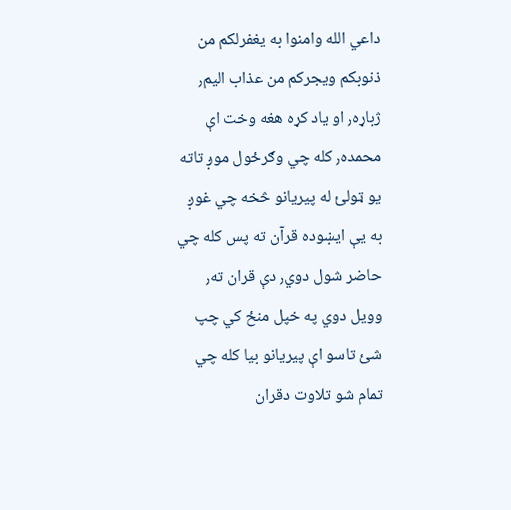داعي الله وامنوا به يغفرلكم من ذنوبكم ويجركم من عذاب اليم٫
ژباړه٫ او ياد كړه هغه وخت اې محمده٫ كله چي وګرځول موږ تاته يو ټولئ له پيريانو څخه چي غوږ به يې ايښوده قرآن ته پس كله چي حاضر شول دوي٫ دې قران ته٫ وويل دوي په خپل منځ كي چپ شئ تاسو اې پيريانو بيا كله چي تمام شو تلاوت دقران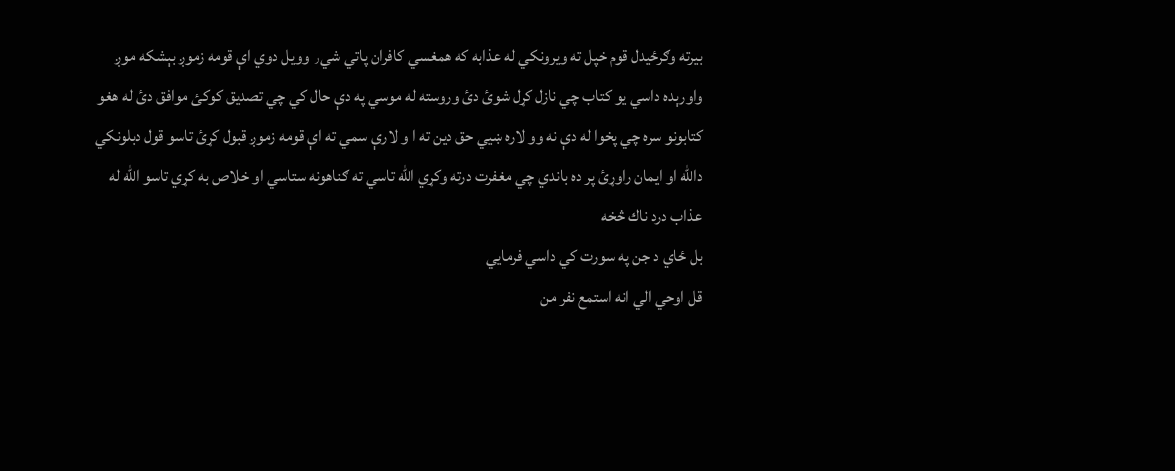بيرته وګرځيدل قوم خپل ته ويرونكي له عذابه كه همغسي كافران پاتي شي٫ وويل دوي اې قومه زموږ بېشكه موږ واورېده داسي يو كتاب چي نازل كړل شوئ دئ وروسته له موسي په دې حال كي چي تصديق كوكئ موافق دئ له هغو كتابونو سره چي پخوا له دې نه وو لاره ښيي حق دين ته ا و لارې سمي ته اې قومه زموږ قبول كړئ تاسو قول دبلونكي دالله او ايمان راوړئ پر ده باندي چي مغفرت درته وكړي الله تاسي ته ګناهونه ستاسي او خلاص به كړي تاسو الله له عذاب درد ناك څخه
بل ځاي د جن په سورت كي داسي فرمايي
قل اوحي الي انه استمع نفر من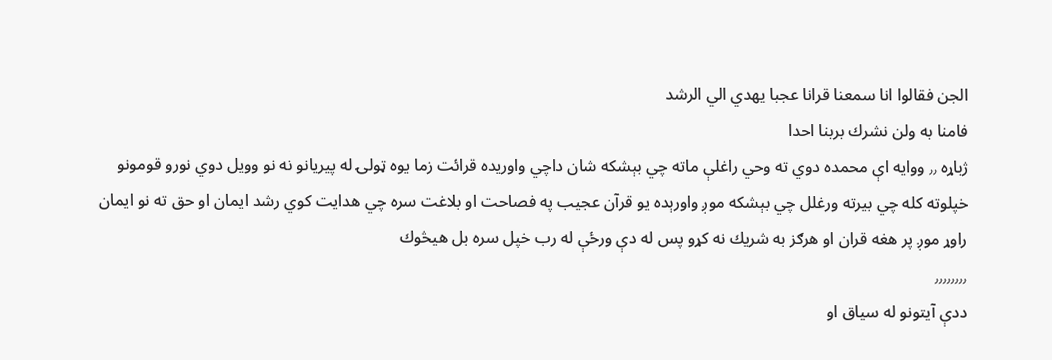الجن فقالوا انا سمعنا قرانا عجبا يهدي الي الرشد
فامنا به ولن نشرك بربنا احدا
ژباړه ٫٫ ووايه اې محمده دوي ته وحي راغلې ماته چي بېشكه شان داچي واوريده قرائت زما يوه ټولۍ له پيريانو نه نو وويل دوي نورو قومونو خپلوته كله چي بيرته ورغلل چي بېشكه موږ واورېده يو قرآن عجيب په فصاحت او بلاغت سره چي هدايت كوي رشد ايمان او حق ته نو ايمان راوړ موږ پر هغه قران او هرګز به شريك نه كړو پس له دې ورځې له رب خپل سره بل هيڅوك
٫٫٫٫٫٫٫٫
ددې آيتونو له سياق او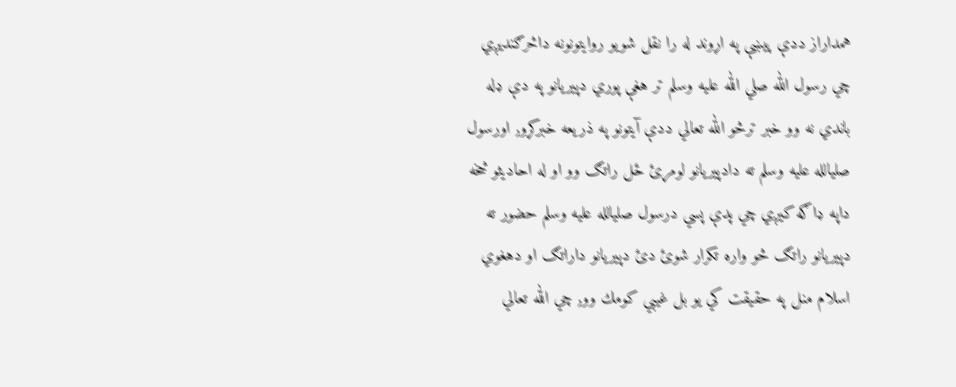همداراز ددې پيښې په اړوند له را نقل شويو روايتونونه داڅرګنديږي چي رسول الله صلي الله عليه وسلم تر هغې پوري دپيريانو په دې ډله باندي نه وو خبر ترڅو الله تعالي ددې آيتونو په ذريعه خبركړو٫ اورسول صليالله عليه وسلم ته دادپيريانو لومړئ ځل راتګ وو او له احاديثو څخه داپه ډاګه كيږي چي پدې پسي درسول صليالله عليه وسلم حضور ته دپيريانو راتګ څو واره تكرار شوئ دئ دپيريانو داراتګ او دهغوي اسلام منل په حقيقت كي يو بل غيبي كومك وو٫ چي الله تعالي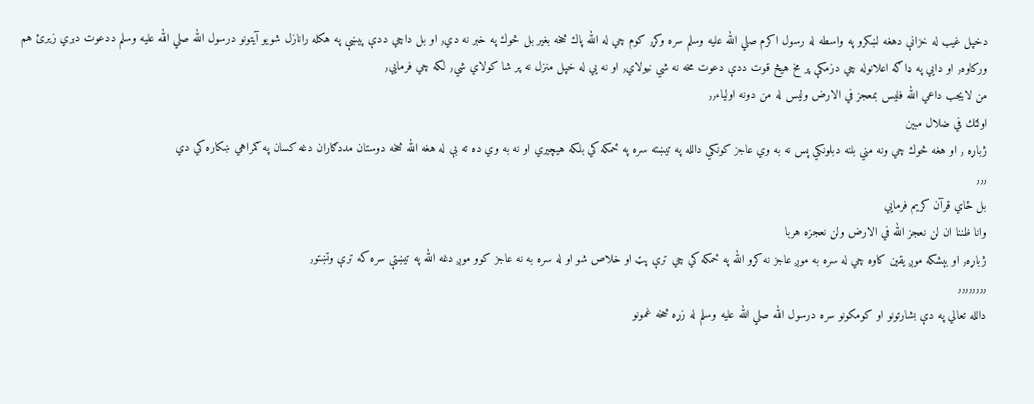دخپل غيب له خزانې دهغه لښكرو په واسطه له رسول اكرم صلي الله عليه وسلم سره وكړ٫ كوم چي له الله پاك څخه بغير بل څوك په خبر نه دي٫ او بل داچي ددې پيښې په هكله رانازل شويو آيتونو درسول الله صلي الله عليه وسلم ددعوت دبري زيرئ هم وركاوه٫ او دايي په ډاګه اعلانوله چي دزمكې پر مخ هيڅ قوت ددې دعوت مخه نه شي نيولاي٫ او نه يي له خپل منزل نه پر شا كولاي شي٫ لكه چي فرمايي٫
من لايجب داعي الله فليس بمعجز في الارض وليس له من دونه اولياء٫٫
اولئك في ضلال مبين
ژباړه ٫ او هغه څوك چي ونه مني بلنه دبلونكي پس نه به وي عاجز كونكي دالله په تيښته سره په ځمكه كي بلكه هيچيري او نه به وي ده ته بې له هغه الله څخه دوستان مددګاران دغه كسان په ګمراهي ښكاره كي دي
٫٫٫
بل ځاي قرآن كريم فرمايي
وانا ظننا ان لن نعجز الله في الارض ولن نعجزه هربا
ژباړه٫ او بېشكه موږ يقين كاوه چي له سره به موږ عاجز نه كړو الله په ځمكه كي چي ترې پټ او خلاص شو او له سره به نه عاجز كوو موږ دغه الله په تيښتې سره كه ترې وتښتو٫
٫٫٫٫٫٫٫٫
دالله تعالي په دې بشارتونو او كومكونو سره درسول الله صلي الله عليه وسلم له زړه څخه غمونو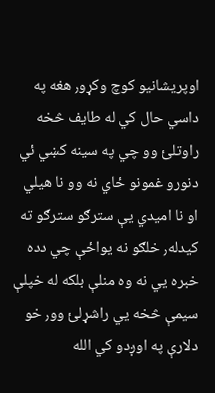اوپريشانيو كوچ وكړو٫ هغه په داسي حال كي له طايف څخه راوتلئ وو چي په سينه كښي ئي دنورو غمونو ځاي نه وو نا هيلي او نا اميدي يې سترګو سترګو ته كيدله٫ خلګو نه يواځې چي دده خبره يي نه وه منلې بلكه له خپلې سيمې څخه يي راشړلئ وو٫ خو دلارې په اوږدو كي الله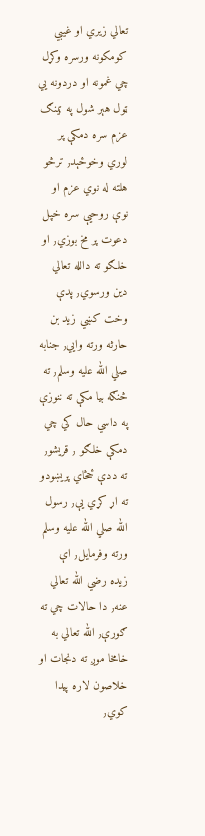تعالي زيري او غيبي كومكونه ورسره وكړل چي غمونه او دردونه يي ټول هېر شول په ټينګ عزم سره دمكې پر لوري وخوځېد٫ ترڅو هلته له نوي عزم او نوې روحيې سره خپل دعوت پر مخ بوزي٫ او خلګو ته دالله تعالي دين ورسوي٫ پدې وخت كښي زيد بن حارثه ورته وايي٫ جنابه صلي الله عليه وسلم٫ ته څنګه بيا مكې ته ننوزې په داسي حال كي چي دمكې خلګو ٫ قريشو٫ ته ددې ځڅاي پريښودو ته اړ كړي يې٫ رسول الله صلي الله عليه وسلم ورته وفرمايل٫ اې زيده رضي الله تعالي عنه٫ دا حالات چي ته ګورې٫ الله تعالي به خامخا موږ ته دنجات او خلاصون لاره پيدا كوي٫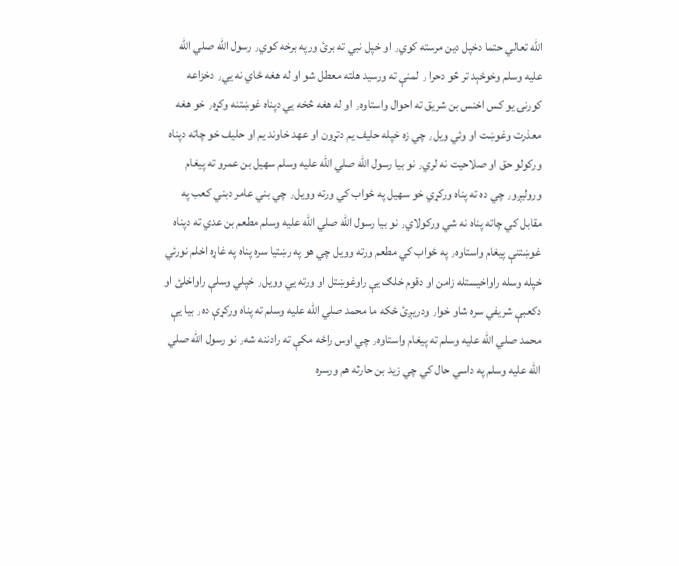الله تعالي حتما دخپل دين مرسته كوي٫ او خپل نبي ته برئ ورپه برخه كوي٫ رسول الله صلي الله عليه وسلم وخوځېد تر څو دحرا ٫ لمنې ته ورسيد هلته معطل شو او له هغه ځاي نه يي٫ دخزاعه كورنۍ يو كس اخنس بن شريق ته احوال واستاوه٫ او له هغه څخه يي دپناه غوښتنه وكړه٫ خو هغه معذرت وغوښت او وئي ويل٫ چي زه خپله حليف يم دتړون او عهد خاوند يم او حليف خو چاته دپناه وركولو حق او صلاحيت نه لري٫ نو بيا رسول الله صلي الله عليه وسلم سهيل بن عمرو ته پيغام وروليږو٫ چي ده ته پناه وركړي خو سهيل په ځواب كي ورته وويل٫ چي بني عامر دبني كعب په مقابل كي چاته پناه نه شي وركولاي٫ نو بيا رسول الله صلي الله عليه وسلم مطعم بن عدي ته دپناه غوښتنې پيغام واستاوه٫ په ځواب كي مطعم ورته وويل چي هو په رښتيا سره پناه په غاړه اخلم نورئي خپله وسله راواخيستله زامن او دقوم خلګ يې راوغوښتل او ورته يي وويل٫ خپلي وسلې راواخلئ او دكعبې شريفي سره شاو خوا٫ ودريږئ ځكه ما محمد صلي الله عليه وسلم ته پناه وركړې ده٫ بيا يې محمد صلي الله عليه وسلم ته پيغام واستاوه٫ چي اوس راځه مكې ته رادننه شه٫ نو رسول الله صلي الله عليه وسلم په داسي حال كي چي زيد بن حارثه هم ورسره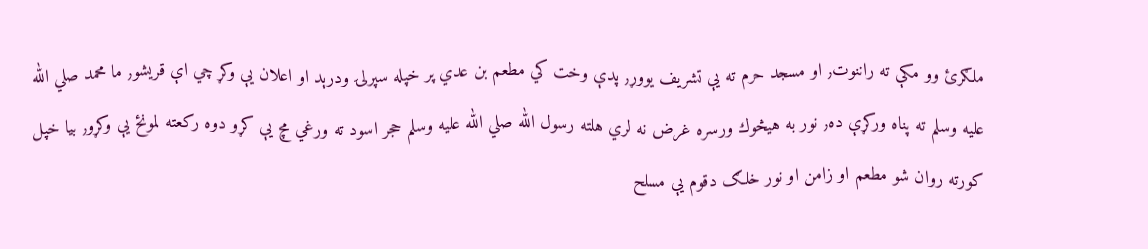ملګرئ وو مكې ته راننوت٫ او مسجد حرم ته يې تشريف يووړ٫ پدې وخت كي مطعم بن عدي پر خپله سپرلۍ ودرېد او اعلان يې وكړ چي اې قريشو٫ ما محمد صلي الله عليه وسلم ته پناه وركړې ده٫ نور به هيڅوك ورسره غرض نه لري هلته رسول الله صلي الله عليه وسلم حجر اسود ته ورغي مچ يې كړو دوه ركعته لمونځ يې وكړو٫ بيا خپل كورته روان شو مطعم او زامن او نور خلګ دقوم يې مسلح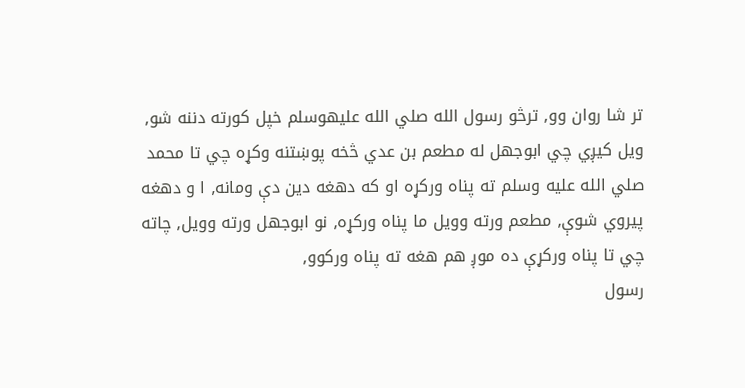تر شا روان وو٫ ترڅو رسول الله صلي الله عليهوسلم خپل كورته دننه شو٫ ويل كيږي چي ابوجهل له مطعم بن عدي څخه پوښتنه وكړه چي تا محمد صلي الله عليه وسلم ته پناه وركړه او كه دهغه دين دې ومانه٫ ا و دهغه پيروي شوې٫ مطعم ورته وويل ما پناه وركړه٫ نو ابوجهل ورته وويل٫ چاته چي تا پناه وركړې ده موږ هم هغه ته پناه وركوو٫
رسول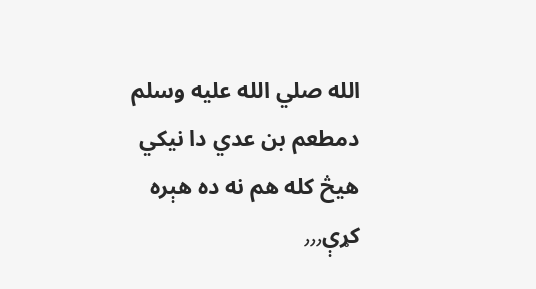الله صلي الله عليه وسلم دمطعم بن عدي دا نيكي هيڅ كله هم نه ده هېره كړې٫٫٫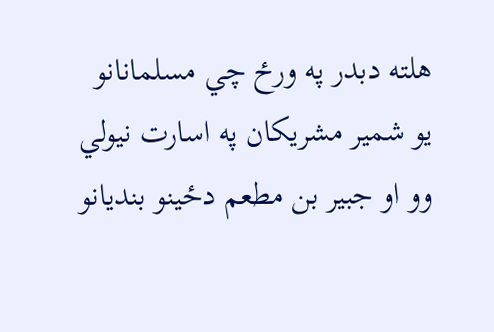هلته دبدر په ورځ چي مسلمانانو يو شمير مشريكان په اسارت نيولي وو او جبير بن مطعم دځينو بنديانو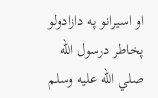او اسيرانو په دازادولو پخاطر درسول الله صلي الله عليه وسلم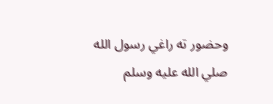وحضور ته راغي رسول الله صلي الله عليه وسلم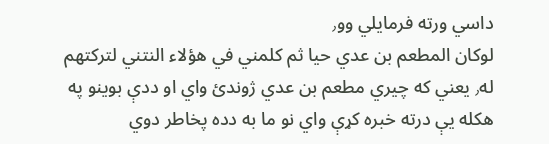داسي ورته فرمايلي وو٫
لوكان المطعم بن عدي حيا ثم كلمني في هؤلاء النتني لتركتهم له٫ يعني كه چيري مطعم بن عدي ژوندئ واي او ددې بوينو په هكله يې درته خبره كړې واي نو ما به دده پخاطر دوي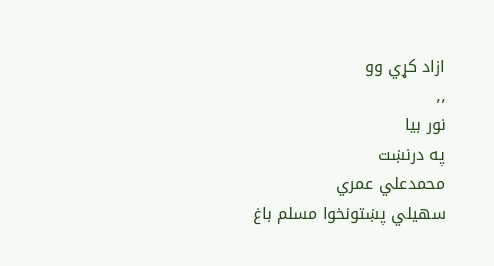ازاد كړي وو
٫٫
نور بيا
په درنښت
محمدعلي عمري
سهيلي پښتونخوا مسلم باغ